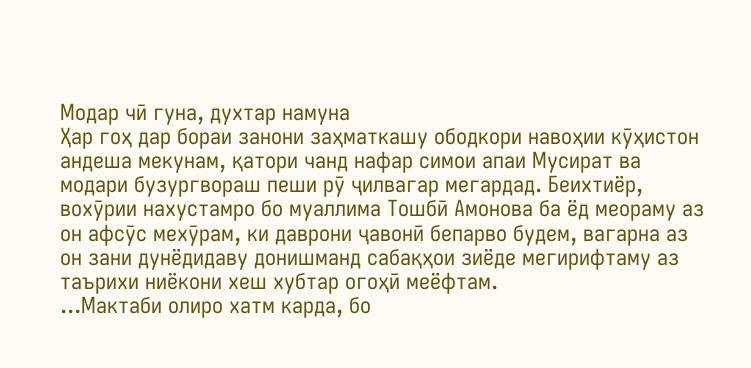Модар чӣ гуна, духтар намуна
Ҳар гоҳ дар бораи занони заҳматкашу ободкори навоҳии кӯҳистон андеша мекунам, қатори чанд нафар симои апаи Мусират ва модари бузургвораш пеши рӯ ҷилвагар мегардад. Беихтиёр, вохӯрии нахустамро бо муаллима Тошбӣ Амонова ба ёд меораму аз он афсӯс мехӯрам, ки даврони ҷавонӣ бепарво будем, вагарна аз он зани дунёдидаву донишманд сабақҳои зиёде мегирифтаму аз таърихи ниёкони хеш хубтар огоҳӣ меёфтам.
...Мактаби олиро хатм карда, бо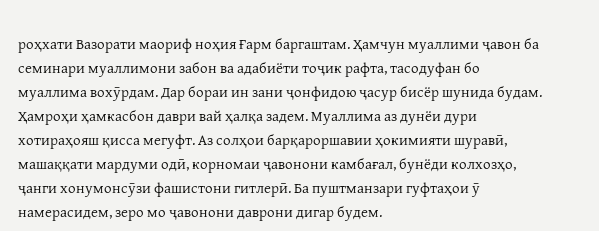роҳхати Вазорати маориф ноҳия Ғарм баргаштам. Ҳамчун муаллими ҷавон ба семинари муаллимони забон ва адабиёти тоҷик рафта, тасодуфан бо муаллима вохӯрдам. Дар бораи ин зани ҷонфидою ҷасур бисёр шунида будам. Ҳамроҳи ҳамкасбон даври вай ҳалқа задем. Муаллима аз дунёи дури хотираҳояш қисса мегуфт. Аз солҳои барқароршавии ҳокимияти шуравӣ, машаққати мардуми одӣ, корномаи ҷавонони камбағал, бунёди колхозҳо, ҷанги хонумонсӯзи фашистони гитлерӣ. Ба пуштманзари гуфтаҳои ӯ намерасидем, зеро мо ҷавонони даврони дигар будем.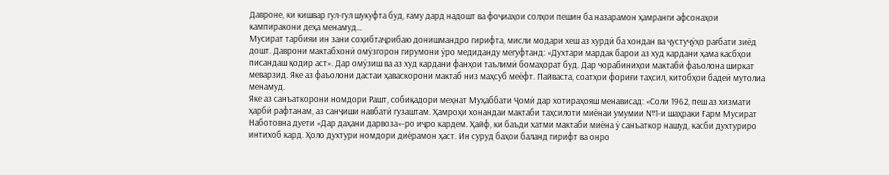Давроне, ки кишвар гул-гул шукуфта буд, ғаму дард надошт ва фоҷиаҳои солҳои пешин ба назарамон ҳамранги афсонаҳои кампиракони деҳа менамуд…
Мусират тарбияи ин зани соҳибтаҷрибаю донишмандро гирифта, мисли модари хеш аз хурдӣ ба хондан ва ҷустуҷӯҳо рағбати зиёд дошт. Даврони мактабхонӣ омӯзгорон гирумони ӯро медиданду мегуфтанд: «Духтари мардак барои аз худ кардани ҳама касбҳои писандаш қодир аст». Дар омӯзиш ва аз худ кардани фанҳои таълимӣ бомаҳорат буд. Дар чорабиниҳои мактабӣ фаъолона ширкат меварзид. Яке аз фаъолони дастаи ҳаваскорони мактаб низ маҳсуб меёфт. Пайваста, соатҳои фориғи таҳсил, китобҳои бадеӣ мутолиа менамуд.
Яке аз санъаткорони номдори Рашт, собиқадори меҳнат Муҳаббати Ҷомӣ дар хотираҳояш менависад: «Соли 1962, пеш аз хизмати ҳарбӣ рафтанам, аз санҷиши навбатӣ гузаштам. Ҳамроҳи хонандаи мактаби таҳсилоти миёнаи умумии №1-и шаҳраки Ғарм Мусират Наботовна дуети «Дар даҳани дарвоза»-ро иҷро кардем. Ҳайф, ки баъди хатми мактаби миёна ӯ санъаткор нашуд, касби духтуриро интихоб кард. Ҳоло духтури номдори диёрамон ҳаст. Ин суруд баҳои баланд гирифт ва онро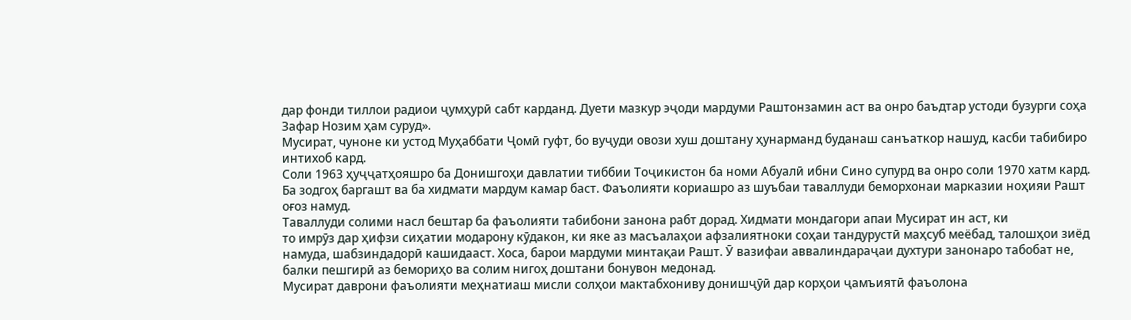дар фонди тиллои радиои ҷумҳурӣ сабт карданд. Дуети мазкур эҷоди мардуми Раштонзамин аст ва онро баъдтар устоди бузурги соҳа Зафар Нозим ҳам суруд».
Мусират, чуноне ки устод Муҳаббати Ҷомӣ гуфт, бо вуҷуди овози хуш доштану ҳунарманд буданаш санъаткор нашуд, касби табибиро интихоб кард.
Соли 1963 ҳуҷҷатҳояшро ба Донишгоҳи давлатии тиббии Тоҷикистон ба номи Абуалӣ ибни Сино супурд ва онро соли 1970 хатм кард. Ба зодгоҳ баргашт ва ба хидмати мардум камар баст. Фаъолияти кориашро аз шуъбаи таваллуди беморхонаи марказии ноҳияи Рашт оғоз намуд.
Таваллуди солими насл бештар ба фаъолияти табибони занона рабт дорад. Хидмати мондагори апаи Мусират ин аст, ки
то имрӯз дар ҳифзи сиҳатии модарону кӯдакон, ки яке аз масъалаҳои афзалиятноки соҳаи тандурустӣ маҳсуб меёбад, талошҳои зиёд намуда, шабзиндадорӣ кашидааст. Хоса, барои мардуми минтақаи Рашт. Ӯ вазифаи аввалиндараҷаи духтури занонаро табобат не, балки пешгирӣ аз бемориҳо ва солим нигоҳ доштани бонувон медонад.
Мусират даврони фаъолияти меҳнатиаш мисли солҳои мактабхониву донишҷӯӣ дар корҳои ҷамъиятӣ фаъолона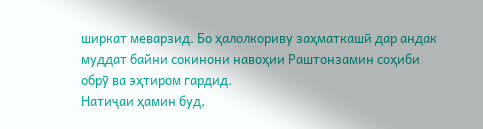ширкат меварзид. Бо ҳалолкориву заҳматкашӣ дар андак муддат байни сокинони навоҳии Раштонзамин соҳиби обрӯ ва эҳтиром гардид.
Натиҷаи ҳамин буд,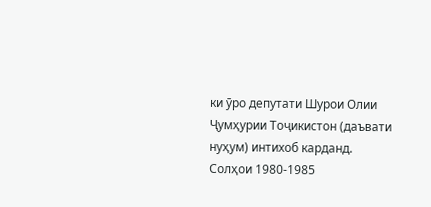ки ӯро депутати Шурои Олии Ҷумҳурии Тоҷикистон (даъвати нуҳум) интихоб карданд. Солҳои 1980-1985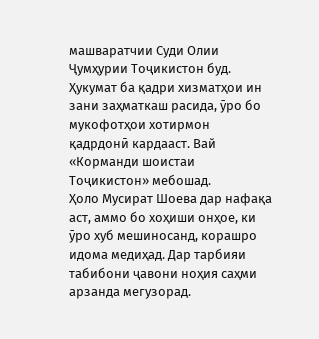машваратчии Суди Олии Ҷумҳурии Тоҷикистон буд.
Ҳукумат ба қадри хизматҳои ин зани заҳматкаш расида, ӯро бо мукофотҳои хотирмон қадрдонӣ кардааст. Вай «Корманди шоистаи Тоҷикистон» мебошад.
Ҳоло Мусират Шоева дар нафақа аст, аммо бо хоҳиши онҳое, ки ӯро хуб мешиносанд, корашро идома медиҳад. Дар тарбияи табибони ҷавони ноҳия саҳми арзанда мегузорад.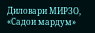Диловари МИРЗО,
«Садои мардум»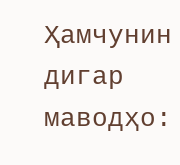Ҳамчунин дигар маводҳо: